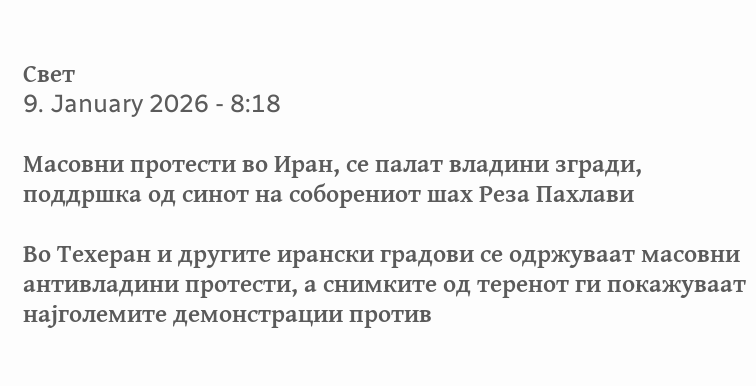Свет
9. January 2026 - 8:18

Масовни протести во Иран, се палат владини згради, поддршка од синот на соборениот шах Реза Пахлави

Во Техеран и другите ирански градови се одржуваат масовни антивладини протести, а снимките од теренот ги покажуваат најголемите демонстрации против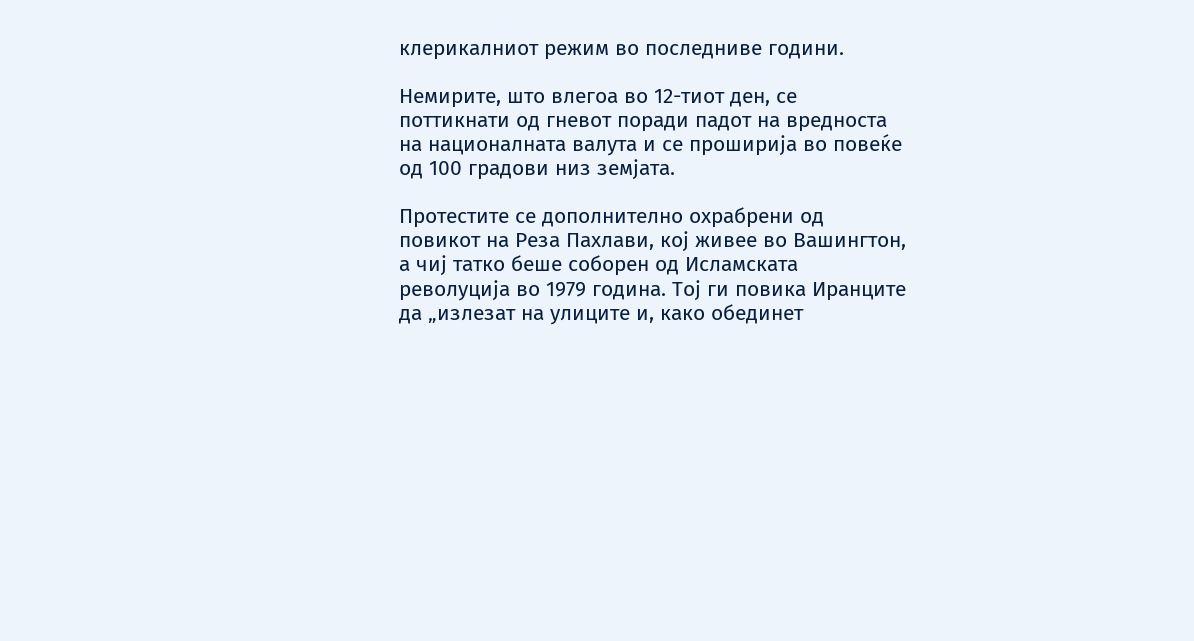клерикалниот режим во последниве години.

Немирите, што влегоа во 12-тиот ден, се поттикнати од гневот поради падот на вредноста на националната валута и се проширија во повеќе од 100 градови низ земјата.

Протестите се дополнително охрабрени од повикот на Реза Пахлави, кој живее во Вашингтон, а чиј татко беше соборен од Исламската револуција во 1979 година. Тој ги повика Иранците да „излезат на улиците и, како обединет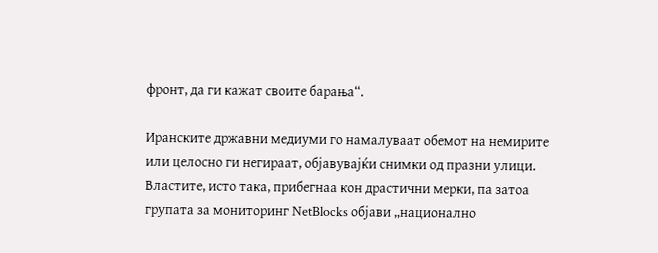фронт, да ги кажат своите барања“.

Иранските државни медиуми го намалуваат обемот на немирите или целосно ги негираат, објавувајќи снимки од празни улици. Властите, исто така, прибегнаа кон драстични мерки, па затоа групата за мониторинг NetBlocks објави „национално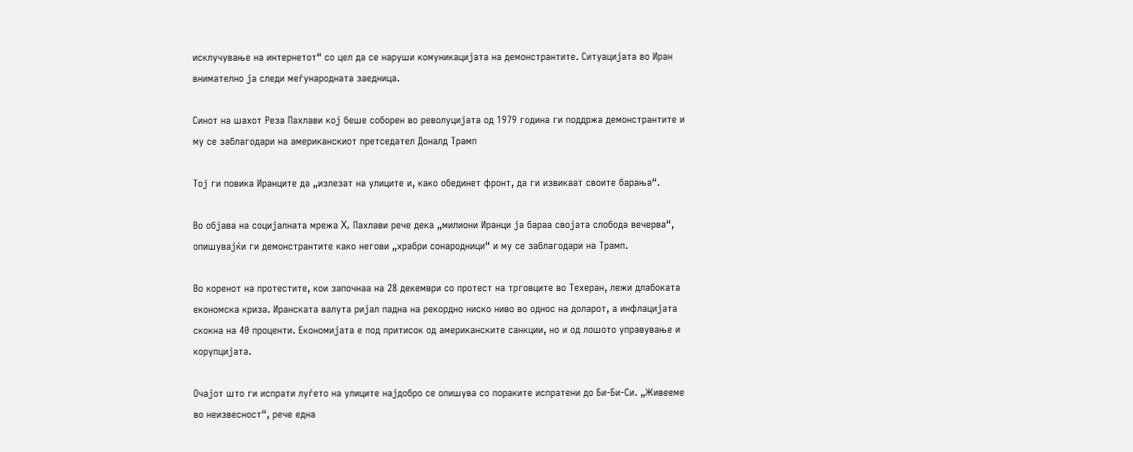исклучување на интернетот“ со цел да се наруши комуникацијата на демонстрантите. Ситуацијата во Иран внимателно ја следи меѓународната заедница.

Синот на шахот Реза Пахлави кој беше соборен во револуцијата од 1979 година ги поддржа демонстрантите и му се заблагодари на американскиот претседател Доналд Трамп

Тој ги повика Иранците да „излезат на улиците и, како обединет фронт, да ги извикаат своите барања“.

Во објава на социјалната мрежа X, Пахлави рече дека „милиони Иранци ја бараа својата слобода вечерва“, опишувајќи ги демонстрантите како негови „храбри сонародници“ и му се заблагодари на Трамп.

Во коренот на протестите, кои започнаа на 28 декември со протест на трговците во Техеран, лежи длабоката економска криза. Иранската валута ријал падна на рекордно ниско ниво во однос на доларот, а инфлацијата скокна на 40 проценти. Економијата е под притисок од американските санкции, но и од лошото управување и корупцијата.

Очајот што ги испрати луѓето на улиците најдобро се опишува со пораките испратени до Би-Би-Си. „Живееме во неизвесност“, рече една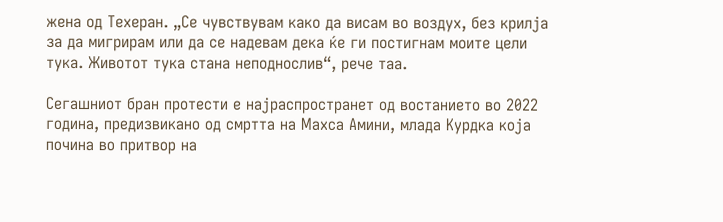жена од Техеран. „Се чувствувам како да висам во воздух, без крилја за да мигрирам или да се надевам дека ќе ги постигнам моите цели тука. Животот тука стана неподнослив“, рече таа.

Сегашниот бран протести е најраспространет од востанието во 2022 година, предизвикано од смртта на Махса Амини, млада Курдка која почина во притвор на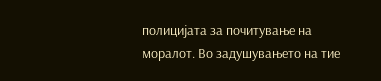полицијата за почитување на моралот. Во задушувањето на тие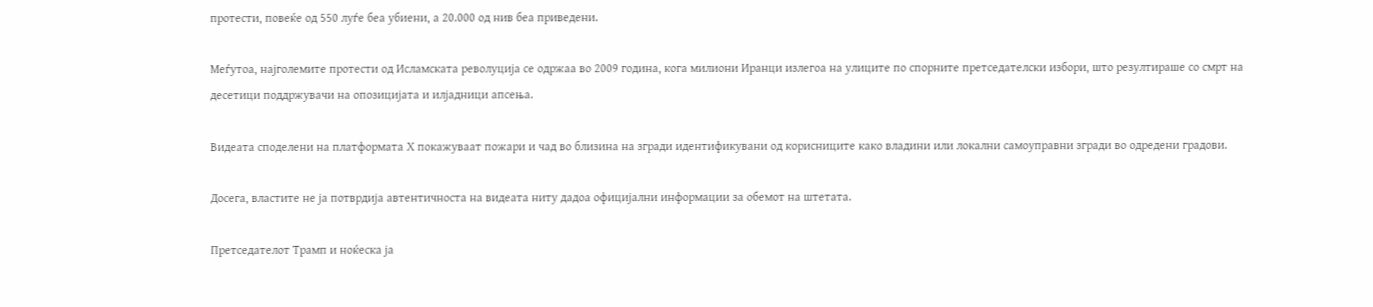протести, повеќе од 550 луѓе беа убиени, а 20.000 од нив беа приведени.

Меѓутоа, најголемите протести од Исламската револуција се одржаа во 2009 година, кога милиони Иранци излегоа на улиците по спорните претседателски избори, што резултираше со смрт на десетици поддржувачи на опозицијата и илјадници апсења.

Видеата споделени на платформата X покажуваат пожари и чад во близина на згради идентификувани од корисниците како владини или локални самоуправни згради во одредени градови.

Досега, властите не ја потврдија автентичноста на видеата ниту дадоа официјални информации за обемот на штетата.

Претседателот Трамп и ноќеска ја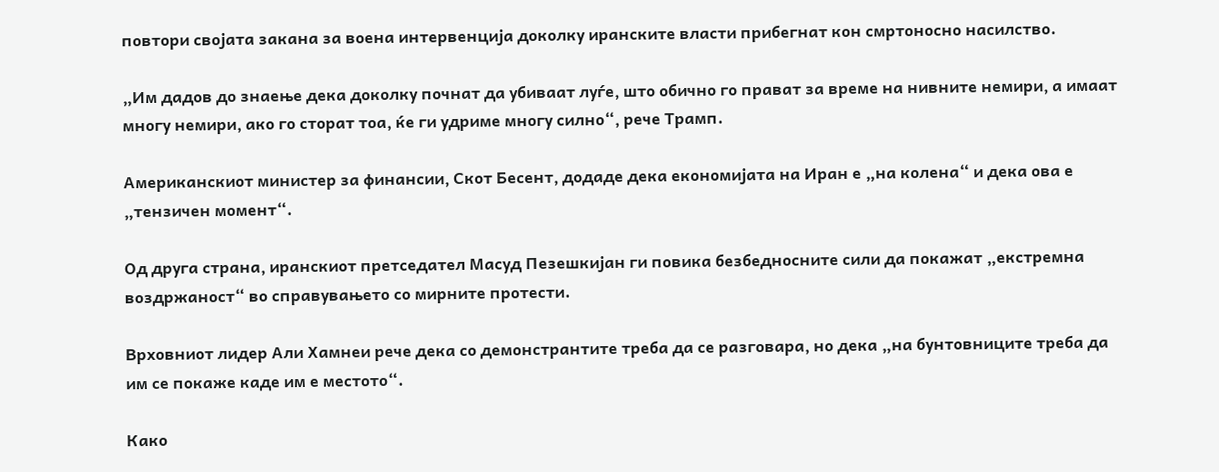повтори својата закана за воена интервенција доколку иранските власти прибегнат кон смртоносно насилство.

„Им дадов до знаење дека доколку почнат да убиваат луѓе, што обично го прават за време на нивните немири, а имаат многу немири, ако го сторат тоа, ќе ги удриме многу силно“, рече Трамп.

Американскиот министер за финансии, Скот Бесент, додаде дека економијата на Иран е „на колена“ и дека ова е „тензичен момент“.

Од друга страна, иранскиот претседател Масуд Пезешкијан ги повика безбедносните сили да покажат „екстремна воздржаност“ во справувањето со мирните протести.

Врховниот лидер Али Хамнеи рече дека со демонстрантите треба да се разговара, но дека „на бунтовниците треба да им се покаже каде им е местото“.

Како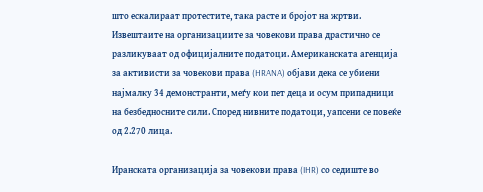што ескалираат протестите, така расте и бројот на жртви. Извештаите на организациите за човекови права драстично се разликуваат од официјалните податоци. Американската агенција за активисти за човекови права (HRANA) објави дека се убиени најмалку 34 демонстранти, меѓу кои пет деца и осум припадници на безбедносните сили. Според нивните податоци, уапсени се повеќе од 2.270 лица.

Иранската организација за човекови права (IHR) со седиште во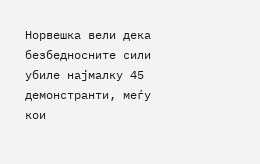Норвешка вели дека безбедносните сили убиле најмалку 45 демонстранти, меѓу кои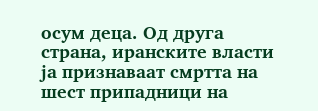осум деца. Од друга страна, иранските власти ја признаваат смртта на шест припадници на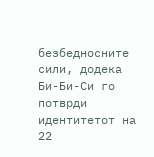безбедносните сили, додека Би-Би-Си го потврди идентитетот на 22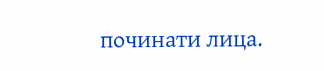починати лица.